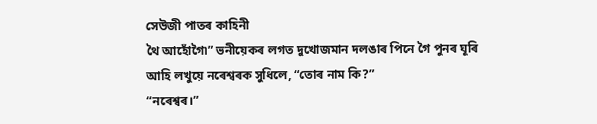সেউজী পাতৰ কাহিনী
থৈ আহোঁগৈ৷” ভনীয়েকৰ লগত দুখোজমান দলঙাৰ পিনে গৈ পুনৰ ঘূৰি আহি লখুয়ে নৰেশ্বৰক সুধিলে, “তোৰ নাম কি?”
“নৰেশ্বৰ।”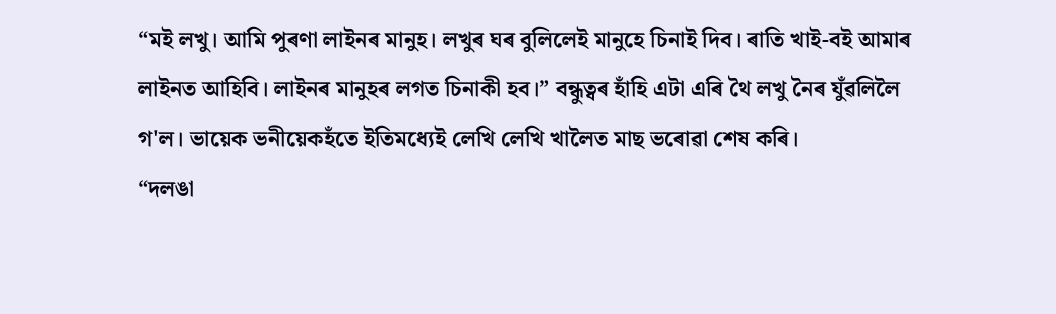“মই লখু। আমি পুৰণা লাইনৰ মানুহ। লখুৰ ঘৰ বুলিলেই মানুহে চিনাই দিব। ৰাতি খাই-বই আমাৰ লাইনত আহিবি। লাইনৰ মানুহৰ লগত চিনাকী হব।” বন্ধুত্বৰ হাঁহি এটা এৰি থৈ লখু নৈৰ যুঁৱলিলৈ গ'ল। ভায়েক ভনীয়েকহঁতে ইতিমধ্যেই লেখি লেখি খালৈত মাছ ভৰোৱা শেষ কৰি।
“দলঙা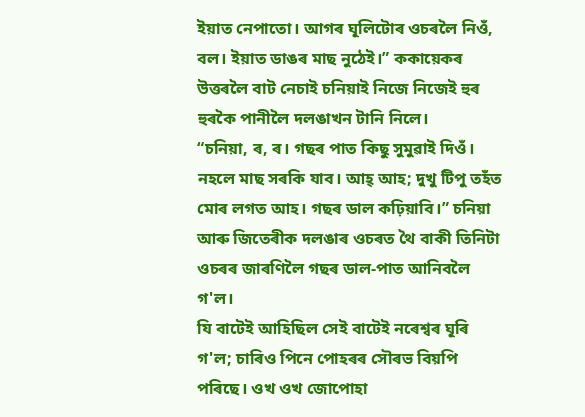ইয়াত নেপাতো। আগৰ ঘূলিটোৰ ওচৰলৈ নিওঁ, বল। ইয়াত ডাঙৰ মাছ নুঠেই।” ককায়েকৰ উত্তৰলৈ বাট নেচাই চনিয়াই নিজে নিজেই হুৰ হুৰকৈ পানীলৈ দলঙাখন টানি নিলে।
“চনিয়া, ৰ, ৰ। গছৰ পাত কিছু সুমুৱাই দিওঁ। নহলে মাছ সৰকি যাব। আহ্ আহ; দুখু টিপু তহঁত মোৰ লগত আহ। গছৰ ডাল কঢ়িয়াবি।” চনিয়া আৰু জিতেৰীক দলঙাৰ ওচৰত থৈ বাকী তিনিটা ওচৰৰ জাৰণিলৈ গছৰ ডাল-পাত আনিবলৈ গ'ল।
যি বাটেই আহিছিল সেই বাটেই নৰেশ্বৰ ঘূৰি গ'ল; চাৰিও পিনে পোহৰৰ সৌৰভ বিয়পি পৰিছে। ওখ ওখ জোপোহা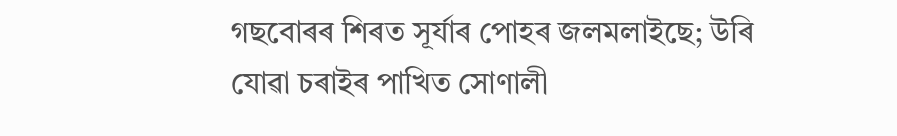গছবোৰৰ শিৰত সূৰ্যাৰ পোহৰ জলমলাইছে; উৰি যোৱা চৰাইৰ পাখিত সোণালী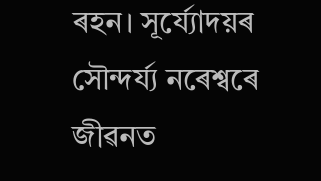ৰহন। সূৰ্য্যোদয়ৰ সৌন্দৰ্য্য নৰেশ্বৰে জীৱনত